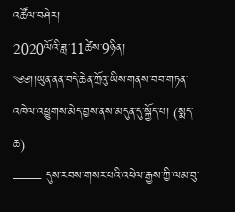འཚོལ་བཤེར།
2020ལོའི་ཟླ་11ཚེས་9ཉིན།
༄༅།།ཡུན་ནན་བདེ་ཆེན་ཀྲོའུ་ཡིས་གནས་བབ་གཏན་འཁེལ་འཕྱུགས་མེད་བྱས་ནས་མདུན་དུ་སྐྱོད་པ། (སྨད་ཆ)
—— དུས་རབས་གསར་པའི་འཕེལ་རྒྱས་ཀྱི་ལམ་བུ་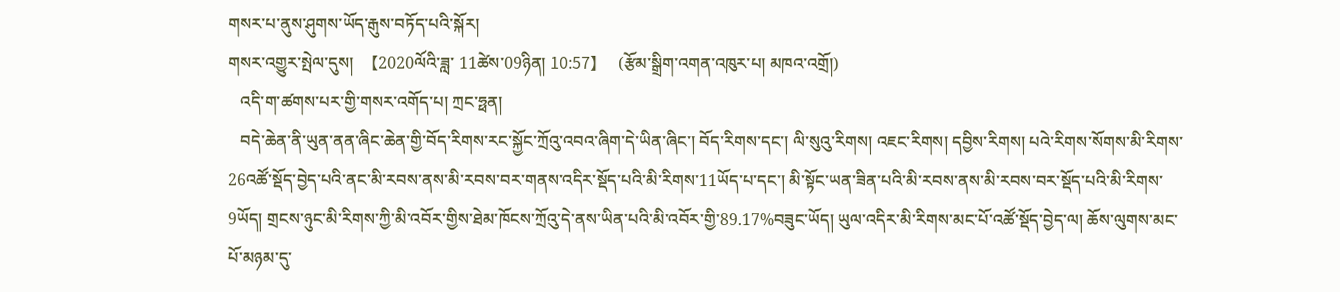གསར་པ་ནུས་ཤུགས་ཡོད་རྒུས་བཏོད་པའི་སྐོར།
གསར་འགྱུར་སྤེལ་དུས།  【2020ལོའི་ཟླ་ 11ཚེས་09ཉིན། 10:57】   (རྩོམ་སྒྲིག་འགན་འཁུར་པ། མཁའ་འགྲོ།)
   འདི་ག་ཚགས་པར་གྱི་གསར་འགོད་པ། ཀྲང་ཧྥན།
   བདེ་ཆེན་ནི་ཡུན་ནན་ཞིང་ཆེན་གྱི་བོད་རིགས་རང་སྐྱོང་ཀྲོའུ་འབའ་ཞིག་དེ་ཡིན་ཞིང་། བོད་རིགས་དང་། ལི་སུའུ་རིགས། འཇང་རིགས། དབྱིས་རིགས། པའེ་རིགས་སོགས་མི་རིགས་26འཚོ་སྡོད་བྱེད་པའི་ནང་མི་རབས་ནས་མི་རབས་བར་གནས་འདིར་སྡོད་པའི་མི་རིགས་11ཡོད་པ་དང་། མི་སྟོང་ཡན་ཟིན་པའི་མི་རབས་ནས་མི་རབས་བར་སྡོད་པའི་མི་རིགས་9ཡོད། གྲངས་ཉུང་མི་རིགས་ཀྱི་མི་འབོར་གྱིས་ཐེམ་ཁོངས་ཀྲོའུ་དེ་ནས་ཡིན་པའི་མི་འབོར་གྱི་89.17%བཟུང་ཡོད། ཡུལ་འདིར་མི་རིགས་མང་པོ་འཚོ་སྡོད་བྱེད་ལ། ཆོས་ལུགས་མང་པོ་མཉམ་དུ་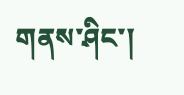གནས་ཤིང་།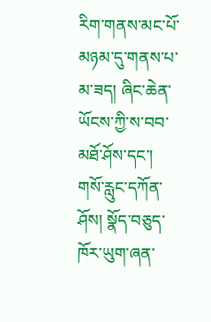རིག་གནས་མང་པོ་མཉམ་དུ་གནས་པ་མ་ཟད། ཞིང་ཆེན་ཡོངས་ཀྱི་ས་བབ་མཐོ་ཤོས་དང་། གསོ་རླུང་དཀོན་ཤོས། སྣོད་བཅུད་ཁོར་ཡུག་ཞན་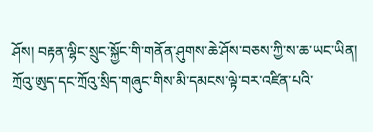ཤོས། བརྟན་ལྷིང་སྲུང་སྐྱོང་གི་གནོན་ཤུགས་ཆེ་ཤོས་བཅས་ཀྱི་ས་ཆ་ཡང་ཡིན། ཀྲོའུ་ཨུད་དང་ཀྲོའུ་སྲིད་གཞུང་གིས་མི་དམངས་ལྟེ་བར་འཛིན་པའི་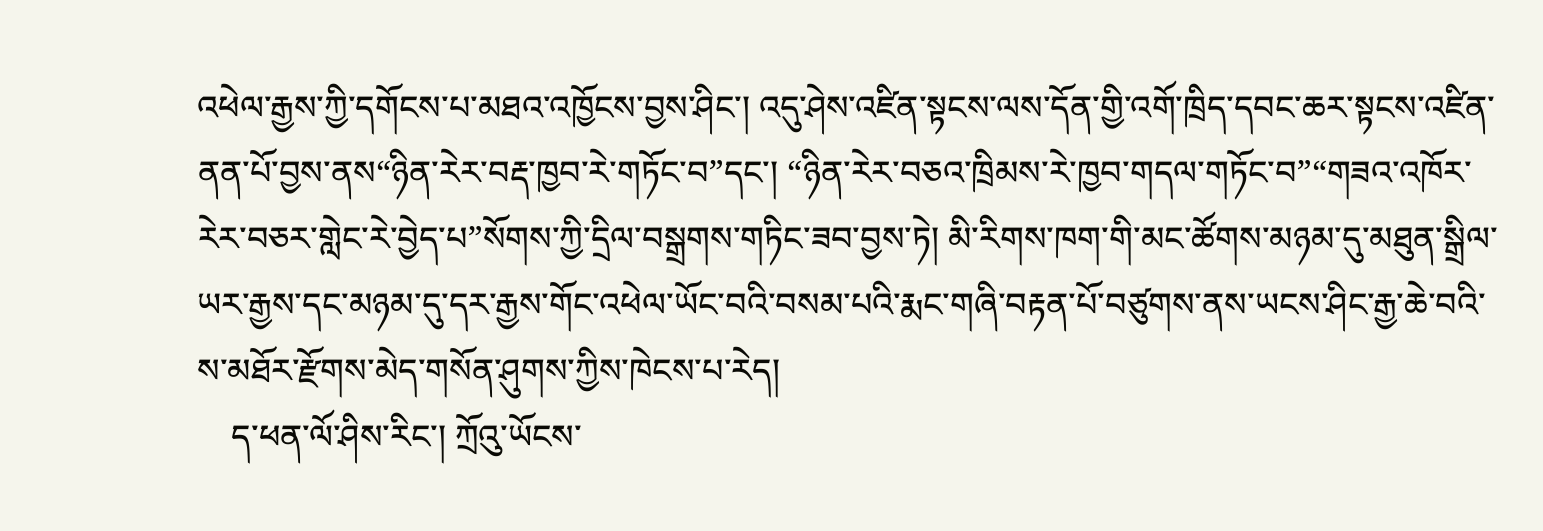འཕེལ་རྒྱས་ཀྱི་དགོངས་པ་མཐའ་འཁྱོངས་བྱས་ཤིང་། འདུ་ཤེས་འཛིན་སྟངས་ལས་དོན་གྱི་འགོ་ཁྲིད་དབང་ཆར་སྟངས་འཛིན་ནན་པོ་བྱས་ནས“ཉིན་རེར་བརྡ་ཁྱབ་རེ་གཏོང་བ”དང་། “ཉིན་རེར་བཅའ་ཁྲིམས་རེ་ཁྱབ་གདལ་གཏོང་བ”“གཟའ་འཁོར་རེར་བཅར་གླེང་རེ་བྱེད་པ”སོགས་ཀྱི་དྲིལ་བསྒྲགས་གཏིང་ཟབ་བྱས་ཏེ། མི་རིགས་ཁག་གི་མང་ཚོགས་མཉམ་དུ་མཐུན་སྒྲིལ་ཡར་རྒྱས་དང་མཉམ་དུ་དར་རྒྱས་གོང་འཕེལ་ཡོང་བའི་བསམ་པའི་རྨང་གཞི་བརྟན་པོ་བཙུགས་ནས་ཡངས་ཤིང་རྒྱ་ཆེ་བའི་ས་མཐོར་རྫོགས་མེད་གསོན་ཤུགས་ཀྱིས་ཁེངས་པ་རེད།
    ད་ཕན་ལོ་ཤིས་རིང་། ཀྲོའུ་ཡོངས་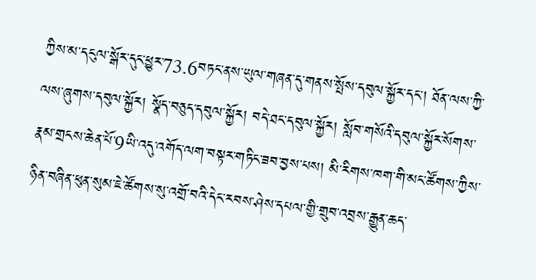ཀྱིས་མ་དངུལ་སྒོར་དུང་ཕྱུར་73.6བཏང་ནས་ཡུལ་གཞན་དུ་གནས་སྤོས་དབུལ་སྐྱོར་དང་། ཐོན་ལས་ཀྱི་ལས་ཞུགས་དབུལ་སྐྱོར། སྣོད་བཅུད་དབུལ་སྐྱོར། བདེ་ཐང་དབུལ་སྐྱོར། སློབ་གསོའི་དབུལ་སྐྱོར་སོགས་རྣམ་གྲངས་ཆེན་པོ་9ཡི་འདུ་འགོད་ལག་བསྟར་གཏིང་ཟབ་བྱས་པས། མི་རིགས་ཁག་གི་མང་ཚོགས་ཀྱིས་ཉིན་བཞིན་ཕུན་སུམ་ཇེ་ཚོགས་སུ་འགྲོ་བའི་དེང་རབས་ཤེས་དཔལ་གྱི་གྲུབ་འབྲས་རྒྱུན་ཆད་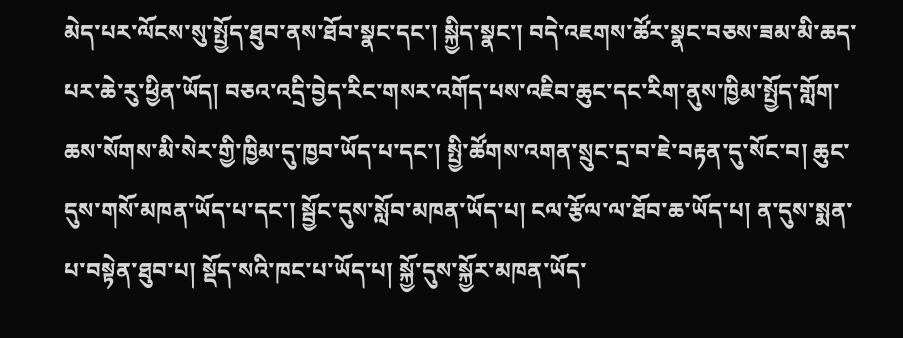མེད་པར་ལོངས་སུ་སྤྱོད་ཐུབ་ནས་ཐོབ་སྣང་དང་། སྐྱིད་སྣང་། བདེ་འཇགས་ཚོར་སྣང་བཅས་ཟམ་མི་ཆད་པར་ཆེ་རུ་ཕྱིན་ཡོད། བཅའ་འདྲི་བྱེད་རིང་གསར་འགོད་པས་འཇིབ་ཆུང་དང་རིག་ནུས་ཁྱིམ་སྤྱོད་གློག་ཆས་སོགས་མི་སེར་གྱི་ཁྱིམ་དུ་ཁྱབ་ཡོད་པ་དང་། སྤྱི་ཚོགས་འགན་སྲུང་དྲ་བ་ཇེ་བརྟན་དུ་སོང་བ། ཆུང་དུས་གསོ་མཁན་ཡོད་པ་དང་། སྦྱོང་དུས་སློབ་མཁན་ཡོད་པ། ངལ་རྩོལ་ལ་ཐོབ་ཆ་ཡོད་པ། ན་དུས་སྨན་པ་བསྟེན་ཐུབ་པ། སྡོད་སའི་ཁང་པ་ཡོད་པ། སྐྱོ་དུས་སྐྱོར་མཁན་ཡོད་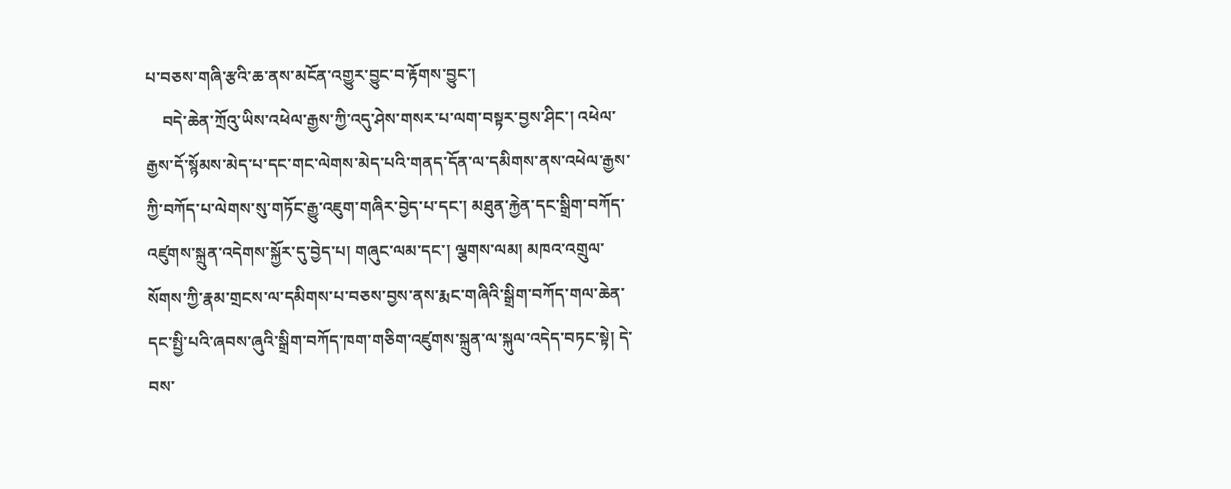པ་བཅས་གཞི་རྩའི་ཆ་ནས་མངོན་འགྱུར་བྱུང་བ་རྟོགས་བྱུང་།
    བདེ་ཆེན་ཀྲོའུ་ཡིས་འཕེལ་རྒྱས་ཀྱི་འདུ་ཤེས་གསར་པ་ལག་བསྟར་བྱས་ཤིང་། འཕེལ་རྒྱས་དོ་སྙོམས་མེད་པ་དང་གང་ལེགས་མེད་པའི་གནད་དོན་ལ་དམིགས་ནས་འཕེལ་རྒྱས་ཀྱི་བཀོད་པ་ལེགས་སུ་གཏོང་རྒྱུ་འཇུག་གཞིར་བྱེད་པ་དང་། མཐུན་རྐྱེན་དང་སྒྲིག་བཀོད་འཛུགས་སྐྲུན་འདེགས་སྐྱོར་དུ་བྱེད་པ། གཞུང་ལམ་དང་། ལྕགས་ལམ། མཁའ་འགྲུལ་སོགས་ཀྱི་རྣམ་གྲངས་ལ་དམིགས་པ་བཅས་བྱས་ནས་རྨང་གཞིའི་སྒྲིག་བཀོད་གལ་ཆེན་དང་སྤྱི་པའི་ཞབས་ཞུའི་སྒྲིག་བཀོད་ཁག་གཅིག་འཛུགས་སྐྲུན་ལ་སྐུལ་འདེད་བཏང་སྟེ། དེ་བས་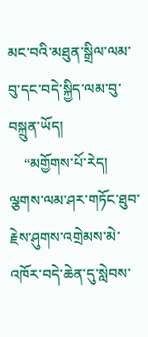མང་བའི་མཐུན་སྒྲིལ་ལམ་བུ་དང་བདེ་སྐྱིད་ལམ་བུ་བསྐྲུན་ཡོད།
    “མགྱོགས་པོ་རེད། ལྕགས་ལམ་ཤར་གཏོང་ཐུབ་རྗེས་ཤུགས་འགྲེམས་མེ་འཁོར་བདེ་ཆེན་དུ་སླེབས་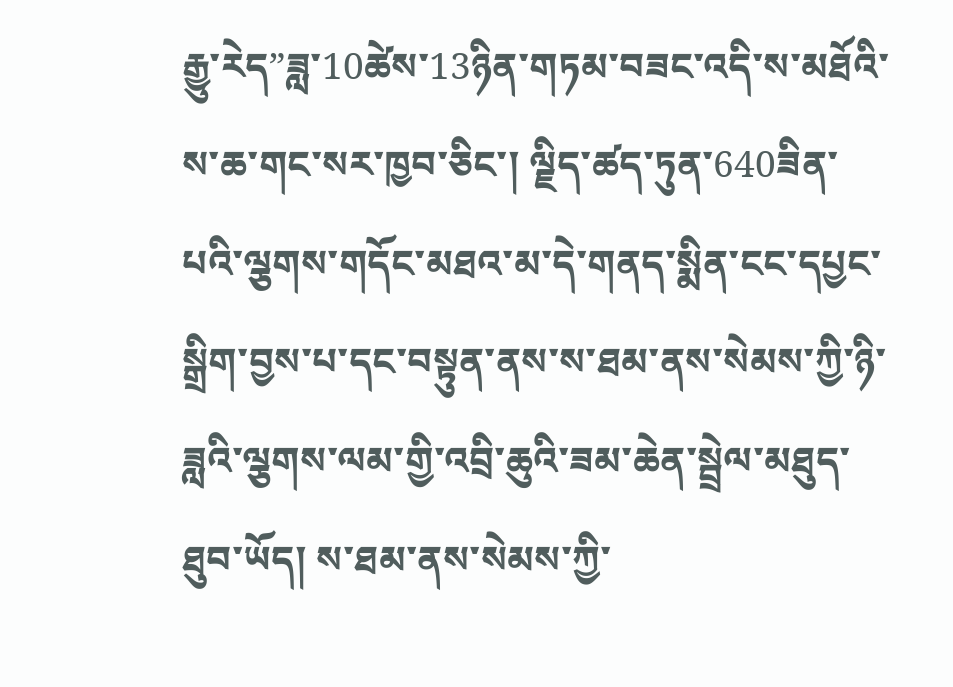རྒྱུ་རེད”ཟླ་10ཚེས་13ཉིན་གཏམ་བཟང་འདི་ས་མཐོའི་ས་ཆ་གང་སར་ཁྱབ་ཅིང་། ལྗིད་ཚད་ཏུན་640ཟིན་པའི་ལྕགས་གདོང་མཐའ་མ་དེ་གནད་སྨིན་ངང་དཔྱང་སྒྲིག་བྱས་པ་དང་བསྟུན་ནས་ས་ཐམ་ནས་སེམས་ཀྱི་ཉི་ཟླའི་ལྕགས་ལམ་གྱི་འབྲི་ཆུའི་ཟམ་ཆེན་སྦྲེལ་མཐུད་ཐུབ་ཡོད། ས་ཐམ་ནས་སེམས་ཀྱི་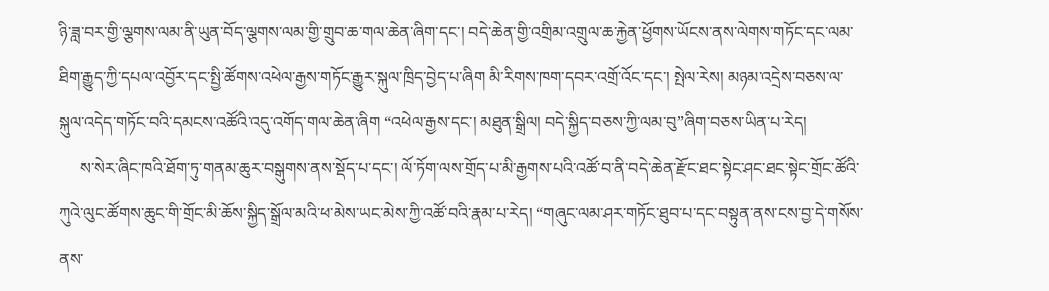ཉི་ཟླ་བར་གྱི་ལྕགས་ལམ་ནི་ཡུན་བོད་ལྕགས་ལམ་གྱི་གྲུབ་ཆ་གལ་ཆེན་ཞིག་དང་། བདེ་ཆེན་གྱི་འགྲིམ་འགྲུལ་ཆ་རྐྱེན་ཕྱོགས་ཡོངས་ནས་ལེགས་གཏོང་དང་ལམ་ཐིག་རྒྱུད་ཀྱི་དཔལ་འབྱོར་དང་སྤྱི་ཚོགས་འཕེལ་རྒྱས་གཏོང་རྒྱུར་སྐུལ་ཁྲིད་བྱེད་པ་ཞིག མི་རིགས་ཁག་དབར་འགྲོ་འོང་དང་། སྤེལ་རེས། མཉམ་འདྲེས་བཅས་ལ་སྐུལ་འདེད་གཏོང་བའི་དམངས་འཚོའི་འདུ་འགོད་གལ་ཆེན་ཞིག “འཕེལ་རྒྱས་དང་། མཐུན་སྒྲིལ། བདེ་སྐྱིད་བཅས་ཀྱི་ལམ་བུ”ཞིག་བཅས་ཡིན་པ་རེད།
     ས་སེར་ཞིང་ཁའི་ཐོག་ཏུ་གནམ་ཆུར་བསྒུགས་ནས་སྡོད་པ་དང་། ལོ་ཏོག་ལས་གྲོད་པ་མི་རྒྱགས་པའི་འཚོ་བ་ནི་བདེ་ཆེན་རྫོང་ཐང་སྟེང་ཤང་ཐང་སྟེང་གྲོང་ཚོའི་ཀུའེ་ལུང་ཚོགས་ཆུང་གི་གྲོང་མི་ཆོས་སྐྱིད་སྒྲོལ་མའི་ཕ་མེས་ཡང་མེས་ཀྱི་འཚོ་བའི་རྣམ་པ་རེད། “གཞུང་ལམ་ཤར་གཏོང་ཐུབ་པ་དང་བསྟུན་ནས་ངས་བྱ་དེ་གསོས་ནས་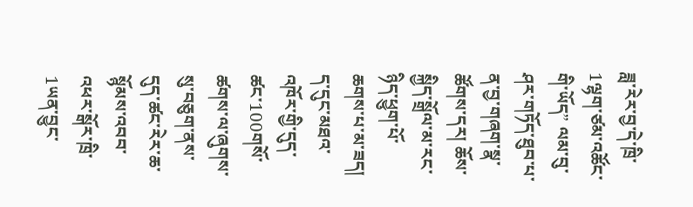ཟླ་རེར་བྱ་དེ་ཁྲི་1ལྷག་ཙམ་འཚོང་གི་ཡོད” ལམ་བུ་ཤར་གཏོད་ཐུབ་པ་ན་བྱ་གཞག་སྣ་ཚོགས་དར། ཆོས་སྐྱིད་སྒྲོལ་མ་རང་ཉིད་ཕྱུག་པོ་ཆགས་པ་མ་ཟད། ད་དུང་མཐའ་འཁོར་གྱི་དུད་ཚང་100གསོ་ཚགས་ལ་ཞུགས་སུ་བཅུག་ནས་དུད་ཚང་རེར་ཆ་སྙོམས་འབབ་འཕར་སྒོར་ཁྲི་1ཡན་བྱུང་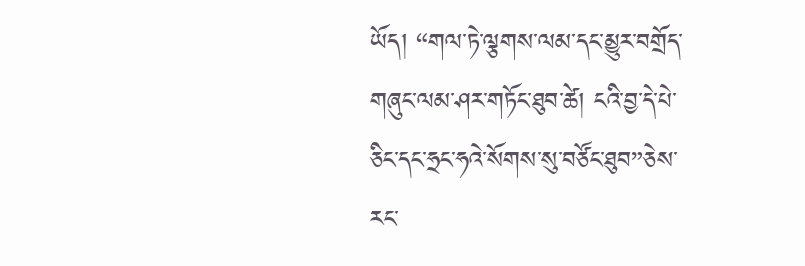ཡོད། “གལ་ཏེ་ལྕགས་ལམ་དང་མྱུར་བགྲོད་གཞུང་ལམ་ཤར་གཏོང་ཐུབ་ཚེ། ངའི་བྱ་དེ་པེ་ཅིང་དང་ཧྲང་ཧའེ་སོགས་སུ་བཙོང་ཐུབ”ཅེས་རང་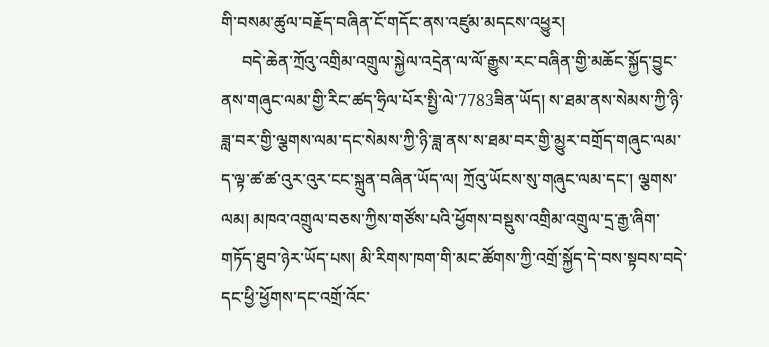གི་བསམ་ཚུལ་བརྗོད་བཞིན་ངོ་གདོང་ནས་འཛུམ་མདངས་འཕྱུར།
     བདེ་ཆེན་ཀྲོའུ་འགྲིམ་འགྲུལ་སྐྱེལ་འདྲེན་ལ་ལོ་རྒྱུས་རང་བཞིན་གྱི་མཆོང་སྐྱོད་བྱུང་ནས་གཞུང་ལམ་གྱི་རིང་ཚད་ཧྲིལ་པོར་སྤྱི་ལེ་7783ཟིན་ཡོད། ས་ཐམ་ནས་སེམས་ཀྱི་ཉི་ཟླ་བར་གྱི་ལྕགས་ལམ་དང་སེམས་ཀྱི་ཉི་ཟླ་ནས་ས་ཐམ་བར་གྱི་མྱུར་བགྲོད་གཞུང་ལམ་ད་ལྟ་ཚ་ཚ་འུར་འུར་ངང་སྐྲུན་བཞིན་ཡོད་ལ། ཀྲོའུ་ཡོངས་སུ་གཞུང་ལམ་དང་། ལྕགས་ལམ། མཁའ་འགྲུལ་བཅས་ཀྱིས་གཙོས་པའི་ཕྱོགས་བསྡུས་འགྲིམ་འགྲུལ་དྲ་རྒྱ་ཞིག་གཏོད་ཐུབ་ཉེར་ཡོད་པས། མི་རིགས་ཁག་གི་མང་ཚོགས་ཀྱི་འགྲོ་སྐྱོད་དེ་བས་སྟབས་བདེ་དང་ཕྱི་ཕྱོགས་དང་འགྲོ་འོང་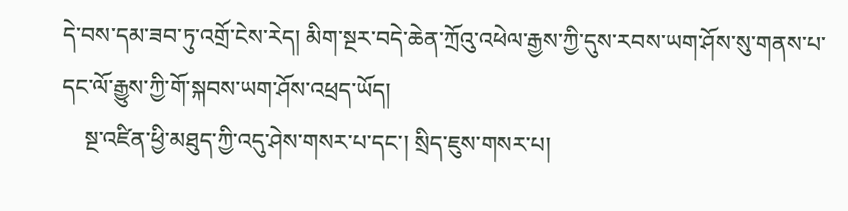དེ་བས་དམ་ཟབ་ཏུ་འགྲོ་ངེས་རེད། མིག་སྔར་བདེ་ཆེན་ཀྲོའུ་འཕེལ་རྒྱས་ཀྱི་དུས་རབས་ཡག་ཤོས་སུ་གནས་པ་དང་ལོ་རྒྱུས་ཀྱི་གོ་སྐབས་ཡག་ཤོས་འཕྲད་ཡོད།
    སྔ་འཛིན་ཕྱི་མཐུད་ཀྱི་འདུ་ཤེས་གསར་པ་དང་། སྲིད་ཇུས་གསར་པ།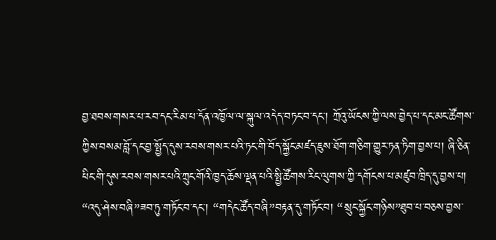བྱ་ཐབས་གསར་པ་རབ་དང་རིམ་པ་དོན་འཁྱོལ་ལ་སྐུལ་འདེད་བཏང་བ་དང་། ཀྲོའུ་ཡོངས་ཀྱི་ལས་བྱེད་པ་དང་མང་ཚོགས་ཀྱིས་བསམ་བློ་དང་བྱ་སྤྱོད་དུས་རབས་གསར་པའི་ཏང་གི་བོད་སྐྱོང་མཛད་ཇུས་ཐོག་གཅིག་གྱུར་ཏན་ཏིག་བྱས་པ། ཞི་ཅིན་ཕིང་གི་དུས་རབས་གསར་པའི་ཀྲུང་གོའི་ཁྱད་ཆོས་ལྡན་པའི་སྤྱི་ཚོགས་རིང་ལུགས་ཀྱི་དགོངས་པ་མཛུབ་ཁྲིད་དུ་བྱས་པ། “འདུ་ཤེས་བཞི”ཟབ་ཏུ་གཏོང་བ་དང་། “གདེང་ཚོད་བཞི”བརྟན་དུ་གཏོང་བ། “སྲུང་སྐྱོང་གཉིས”ཐུབ་པ་བཅས་བྱས་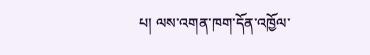པ། ལས་འགན་ཁག་དོན་འཁྱོལ་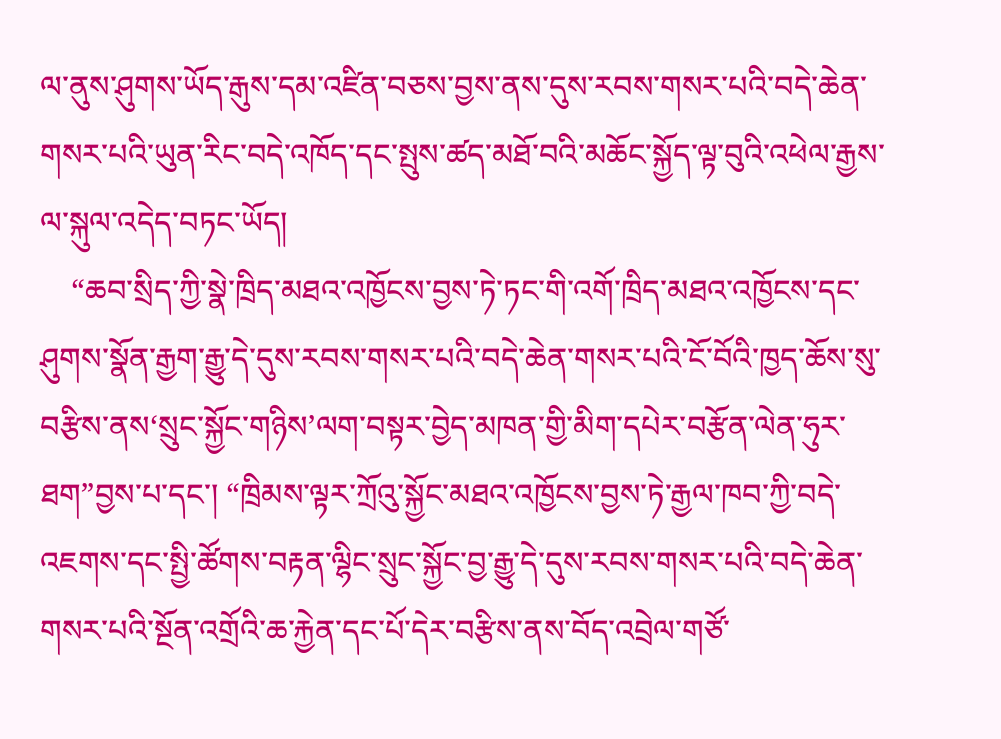ལ་ནུས་ཤུགས་ཡོད་རྒུས་དམ་འཛིན་བཅས་བྱས་ནས་དུས་རབས་གསར་པའི་བདེ་ཆེན་གསར་པའི་ཡུན་རིང་བདེ་འཁོད་དང་སྤུས་ཚད་མཐོ་བའི་མཆོང་སྐྱོད་ལྟ་བུའི་འཕེལ་རྒྱས་ལ་སྐུལ་འདེད་བཏང་ཡོད།
    “ཆབ་སྲིད་ཀྱི་སྣེ་ཁྲིད་མཐའ་འཁྱོངས་བྱས་ཏེ་ཏང་གི་འགོ་ཁྲིད་མཐའ་འཁྱོངས་དང་ཤུགས་སྣོན་རྒྱག་རྒྱུ་དེ་དུས་རབས་གསར་པའི་བདེ་ཆེན་གསར་པའི་ངོ་བོའི་ཁྱད་ཆོས་སུ་བརྩིས་ནས‘སྲུང་སྐྱོང་གཉིས’ལག་བསྟར་བྱེད་མཁན་གྱི་མིག་དཔེར་བརྩོན་ལེན་ཧུར་ཐག”བྱས་པ་དང་། “ཁྲིམས་ལྟར་ཀྲོའུ་སྐྱོང་མཐའ་འཁྱོངས་བྱས་ཏེ་རྒྱལ་ཁབ་ཀྱི་བདེ་འཇགས་དང་སྤྱི་ཚོགས་བརྟན་ལྷིང་སྲུང་སྐྱོང་བྱ་རྒྱུ་དེ་དུས་རབས་གསར་པའི་བདེ་ཆེན་གསར་པའི་སྔོན་འགྲོའི་ཆ་རྐྱེན་དང་པོ་དེར་བརྩིས་ནས་བོད་འབྲེལ་གཙོ་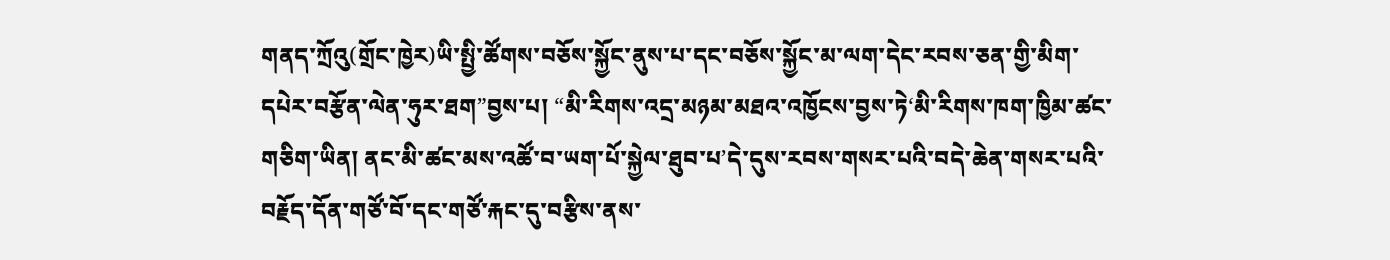གནད་ཀྲོའུ(གྲོང་ཁྱེར)ཡི་སྤྱི་ཚོགས་བཅོས་སྐྱོང་ནུས་པ་དང་བཅོས་སྐྱོང་མ་ལག་དེང་རབས་ཅན་གྱི་མིག་དཔེར་བརྩོན་ལེན་ཧུར་ཐག”བྱས་པ། “མི་རིགས་འདྲ་མཉམ་མཐའ་འཁྱོངས་བྱས་ཏེ‘མི་རིགས་ཁག་ཁྱིམ་ཚང་གཅིག་ཡིན། ནང་མི་ཚང་མས་འཚོ་བ་ཡག་པོ་སྐྱེལ་ཐུབ་པ’དེ་དུས་རབས་གསར་པའི་བདེ་ཆེན་གསར་པའི་བརྗོད་དོན་གཙོ་བོ་དང་གཙོ་རྐང་དུ་བརྩིས་ནས་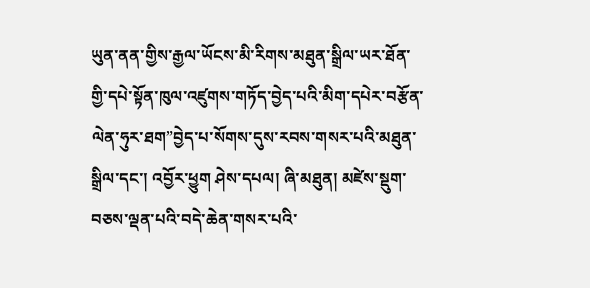ཡུན་ནན་གྱིས་རྒྱལ་ཡོངས་མི་རིགས་མཐུན་སྒྲིལ་ཡར་ཐོན་གྱི་དཔེ་སྟོན་ཁུལ་འཛུགས་གཏོད་བྱེད་པའི་མིག་དཔེར་བརྩོན་ལེན་ཧུར་ཐག”བྱེད་པ་སོགས་དུས་རབས་གསར་པའི་མཐུན་སྒྲིལ་དང་། འབྱོར་ཕྱུག ཤེས་དཔལ། ཞི་མཐུན། མཛེས་སྡུག་བཅས་ལྡན་པའི་བདེ་ཆེན་གསར་པའི་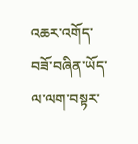འཆར་འགོད་བཟོ་བཞིན་ཡོད་ལ་ལག་བསྟར་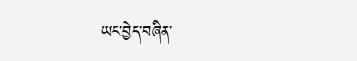ཡང་བྱེད་བཞིན་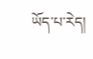ཡོད་པ་རེད།